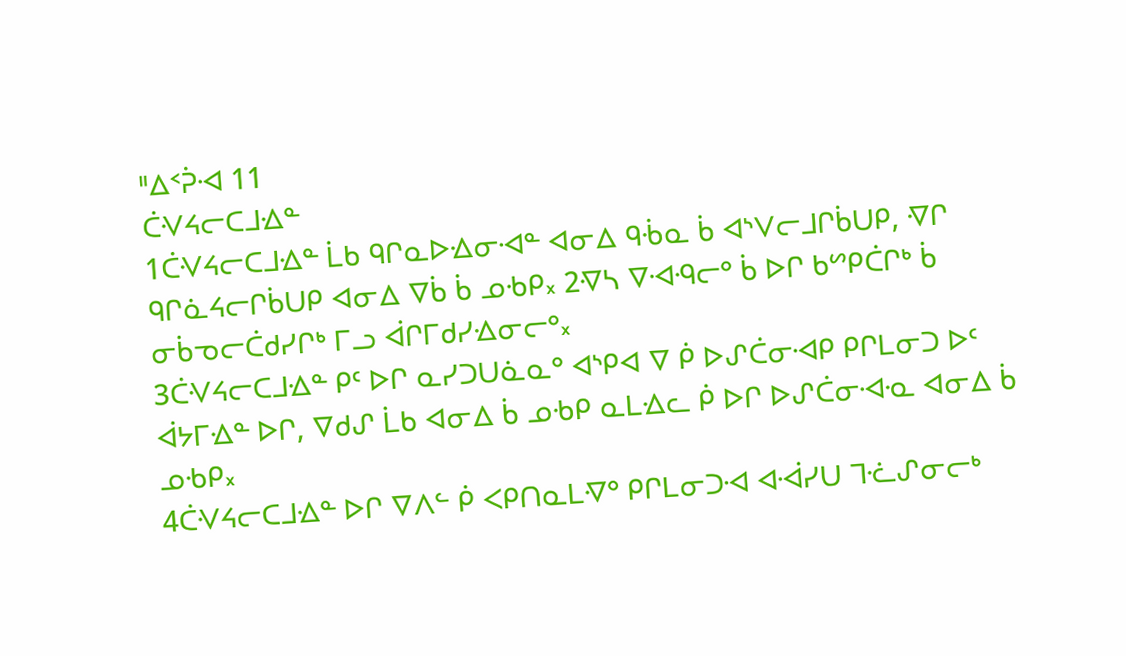ᐦᐃᑉᕉᐗ 11
ᑖᐺᔦᓕᑕᒧᐎᓐ
1ᑖᐺᔦᓕᑕᒧᐎᓐ ᒫᑲ ᑫᒋᓇᐅᐎᓂᐗᓐ ᐊᓂᐃ ᑫᒀᓇ ᑳ ᐊᔅᐯᓕᒧᒋᑳᑌᑭ, ᐌᒋ ᑫᒋᓈᔦᓕᒋᑳᑌᑭ ᐊᓂᐃ ᐁᑳ ᑳ ᓄᑾᑭ᙮ 2ᐌᓴ ᐁᐗᑴᓕᐤ ᑳ ᐅᒋ ᑲᔥᑭᑖᒋᒃ ᑳ ᓂᑳᓀᓕᑖᑯᓯᒋᒃ ᒥᓗ ᐋᒋᒥᑯᓯᐎᓂᓕᐤ᙮
3ᑖᐺᔦᓕᑕᒧᐎᓐ ᑭᑦ ᐅᒋ ᓇᓯᑐᑌᓈᓇᐤ ᐊᔅᑭᐊ ᐁ ᑮ ᐅᔑᑖᓂᐗᑭ ᑭᒋᒪᓂᑐ ᐅᑦ ᐋᔭᒥᐎᓐ ᐅᒋ, ᐁᑯᔑ ᒫᑲ ᐊᓂᐃ ᑳ ᓄᑾᑭ ᓇᒪᐎᓚ ᑮ ᐅᒋ ᐅᔑᑖᓂᐗᓋ ᐊᓂᐃ ᑳ ᓄᑾᑭ᙮
4ᑖᐺᔦᓕᑕᒧᐎᓐ ᐅᒋ ᐁᐱᓪ ᑮ ᐸᑭᑎᓇᒪᐌᐤ ᑭᒋᒪᓂᑐᐗ ᐊᐙᓯᑌ ᒣᓨᔑᓂᓕᒃ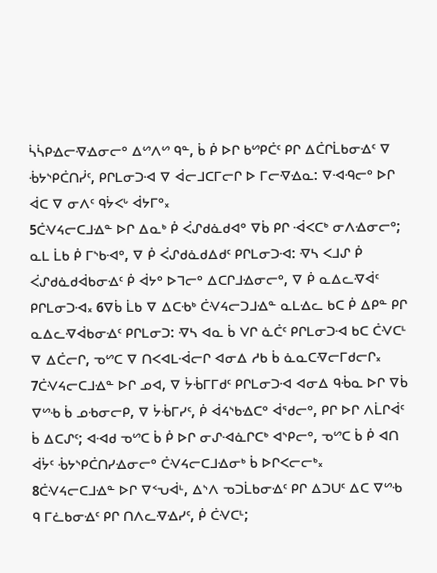ᓵᓵᑭᐎᓕᐌᐎᓂᓕᐤ ᐃᔥᐱᔥ ᑫᓐ, ᑳ ᑮ ᐅᒋ ᑲᔥᑭᑖᑦ ᑭᒋ ᐃᑖᒋᒫᑲᓂᐎᑦ ᐁ ᒀᔭᔅᑭᑖᑎᓰᑦ, ᑭᒋᒪᓂᑐᐗ ᐁ ᐋᓕᒧᑕᒥᓕᒋ ᐅ ᒥᓕᐌᐎᓇ: ᐁᐗᑴᓕᐤ ᐅᒋ ᐋᑕ ᐁ ᓂᐱᑦ ᑫᔮᐸᒡ ᐋᔭᒥᐤ᙮
5ᑖᐺᔦᓕᑕᒧᐎᓐ ᐅᒋ ᐃᓇᒃ ᑮ ᐹᔑᑯᓈᑯᐊᐤ ᐁᑳ ᑭᒋ ᐙᐸᑕᒃ ᓂᐱᐎᓂᓕᐤ; ᓇᒪ ᒫᑲ ᑮ ᒥᔅᑲᐗᐤ, ᐁ ᑮ ᐹᔑᑯᓈᑯᐃᑯᑦ ᑭᒋᒪᓂᑐᐗ: ᐌᓴ ᐸᒧᔑ ᑮ ᐹᔑᑯᓈᑯᐋᑲᓂᐎᑦ ᑮ ᐋᔭᐤ ᐅᒣᓕᐤ ᐃᑕᒋᒧᐎᓂᓕᐤ, ᐁ ᑮ ᓇᐃᓚᐌᐋᑦ ᑭᒋᒪᓂᑐᐗ᙮ 6ᐁᑳ ᒫᑲ ᐁ ᐃᑕᑾᒃ ᑖᐺᔦᓕᑐᒧᐎᓐ ᓇᒪᐎᓚ ᑲᑕ ᑮ ᐃᑭᓐ ᑭᒋ ᓇᐃᓚᐌᐋᑲᓂᐎᑦ ᑭᒋᒪᓂᑐ: ᐌᓴ ᐊᓇ ᑳ ᐯᒋ ᓈᑖᑦ ᑭᒋᒪᓂᑐᐗ ᑲᑕ ᑖᐺᑕᒻ ᐁ ᐃᑖᓕᒋ, ᓀᔥᑕ ᐁ ᑎᐸᐊᒪᐙᓕᒋ ᐊᓂᐃ ᓱᑲ ᑳ ᓈᓇᑕᐌᓕᒥᑯᓕᒋ᙮
7ᑖᐺᔦᓕᑕᒧᐎᓐ ᐅᒋ ᓄᐊ, ᐁ ᔮᒀᒥᒥᑯᑦ ᑭᒋᒪᓂᑐᐗ ᐊᓂᐃ ᑫᒀᓇ ᐅᒋ ᐁᑳ ᐁᔥᑾ ᑳ ᓄᑾᓂᓕᑭ, ᐁ ᔮᒀᒥᓯᑦ, ᑮ ᐋᔦᔅᑲᐎᑕᐤ ᐋᕐᑯᓕᐤ, ᑭᒋ ᐅᒋ ᐱᒫᒋᐋᑦ ᑳ ᐃᑕᔑᑦ; ᐊᐗᑯ ᓀᔥᑕ ᑳ ᑮ ᐅᒋ ᓂᔑᐗᓈᒋᑕᒃ ᐊᔅᑭᓕᐤ, ᓀᔥᑕ ᑳ ᑮ ᐊᑎ ᐋᔮᑦ ᒀᔭᔅᑭᑖᑎᓯᐎᓂᓕᐤ ᑖᐺᔦᓕᑕᒧᐎᓂᒃ ᑳ ᐅᒋᐸᓕᓕᒃ᙮
8ᑖᐺᔦᓕᑕᒧᐎᓐ ᐅᒋ ᐁᑉᕃᐋᒻ, ᐃᔅᐱ ᓀᑐᒫᑲᓂᐎᑦ ᑭᒋ ᐃᑐᑌᑦ ᐃᑕ ᐁᔥᑾ ᑫ ᒥᓛᑲᓂᐎᑦ ᑭᒋ ᑎᐱᓚᐌᐎᓯᑦ, ᑮ ᑖᐺᑕᒻ;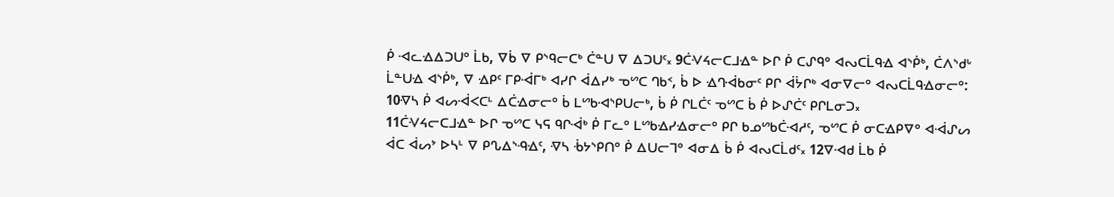ᑮ ᐗᓚᐎᐃᑐᑌᐤ ᒫᑲ, ᐁᑳ ᐁ ᑭᔅᑫᓕᑕᒃ ᑖᓐᑌ ᐁ ᐃᑐᑌᑦ᙮ 9ᑖᐺᔦᓕᑕᒧᐎᓐ ᐅᒋ ᑮ ᑕᔑᑫᐤ ᐊᔓᑕᒫᑫᐎ ᐊᔅᑮᒃ, ᑖᐱᔅᑯᒡ ᒫᓐᑌᐎ ᐊᔅᑮᒃ, ᐁ ᐎᑭᑦ ᒥᑭᐙᒥᒃ ᐊᓯᒋ ᐋᐃᓯᒃ ᓀᔥᑕ ᒉᑲᑉ, ᑳ ᐅ ᐎᒉᐙᑲᓂᑦ ᑭᒋ ᐋᔮᒋᒃ ᐊᓂᐁᓕᐤ ᐊᔓᑕᒫᑫᐎᓂᓕᐤ: 10ᐌᓴ ᑮ ᐊᔕᐙᐸᑕᒻ ᐃᑖᐎᓂᓕᐤ ᑳ ᒪᔥᑲᐗᔅᑭᑌᓕᒃ, ᑳ ᑮ ᒋᒪᑖᑦ ᓀᔥᑕ ᑳ ᑮ ᐅᔑᑖᑦ ᑭᒋᒪᓂᑐ᙮
11ᑖᐺᔦᓕᑕᒧᐎᓐ ᐅᒋ ᓀᔥᑕ ᓭᕋ ᑫᒋᐙᒃ ᑮ ᒥᓚᐤ ᒪᔥᑲᐎᓯᐎᓂᓕᐤ ᑭᒋ ᑲᓄᔥᑲᑖᐗᓱᑦ, ᓀᔥᑕ ᑮ ᓂᑕᐎᑭᐁᐤ ᐊᐙᔑᔕ ᐋᑕ ᐋᔕᔾ ᐅᓴᒻ ᐁ ᑭᔐᐃᔅᑴᐎᑦ, ᐌᓴ ᒀᔭᔅᑭᑎᐤ ᑮ ᐃᑌᓕᒣᐤ ᐊᓂᐃ ᑳ ᑮ ᐊᔓᑕᒫᑯᑦ᙮ 12ᐁᐗᑯ ᒫᑲ ᑮ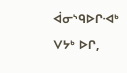ᐋᓂᔅᑫᐅᒋᐗᒃ ᐯᔭᒃ ᐅᒋ,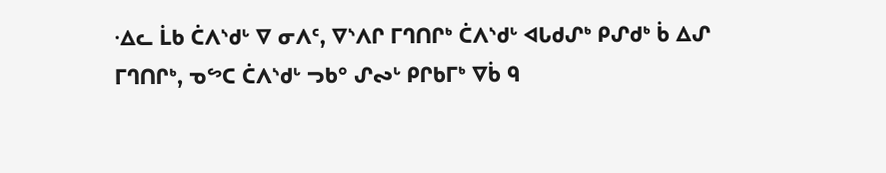ᐎᓚ ᒫᑲ ᑖᐱᔅᑯᒡ ᐁ ᓂᐱᑦ, ᐁᔅᐱᒋ ᒥᒉᑎᒋᒃ ᑖᐱᔅᑯᒡ ᐊᒐᑯᔑᒃ ᑭᔑᑯᒃ ᑳ ᐃᔑ ᒥᒉᑎᒋᒃ, ᓀᔥᑕ ᑖᐱᔅᑯᒡ ᓓᑲᐤ ᔑᔓᒡ ᑭᒋᑲᒥᒃ ᐁᑳ ᑫ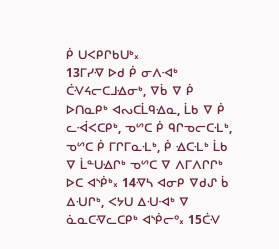ᑮ ᑌᐸᑭᒋᑲᑌᒃ᙮
13ᒥᓯᐌ ᐅᑯ ᑮ ᓂᐱᐗᒃ ᑖᐺᔦᓕᑕᒧᐎᓂᒃ, ᐁᑳ ᐁ ᑮ ᐅᑎᓇᑭᒃ ᐊᔓᑕᒫᑫᐎᓇ, ᒫᑲ ᐁ ᑮ ᓚᐙᐸᑕᑭᒃ, ᓀᔥᑕ ᑮ ᑫᒋᓀᓕᑕᒶᒃ, ᓀᔥᑕ ᑮ ᒥᒋᒥᓇᒶᒃ, ᑮ ᐎᑕᒶᒃ ᒫᑲ ᐁ ᒫᓐᑌᐎᒋᒃ ᓀᔥᑕ ᐁ ᐱᒥᐱᒋᒋᒃ ᐅᑕ ᐊᔅᑮᒃ᙮ 14ᐌᓴ ᐊᓂᑭ ᐁᑯᔑ ᑳ ᐃᑗᒋᒃ, ᐸᔭᑌ ᐃᑗᐗᒃ ᐁ ᓈᓇᑕᐌᓚᑕᑭᒃ ᐊᔅᑮᓕᐤ᙮ 15ᑖᐺ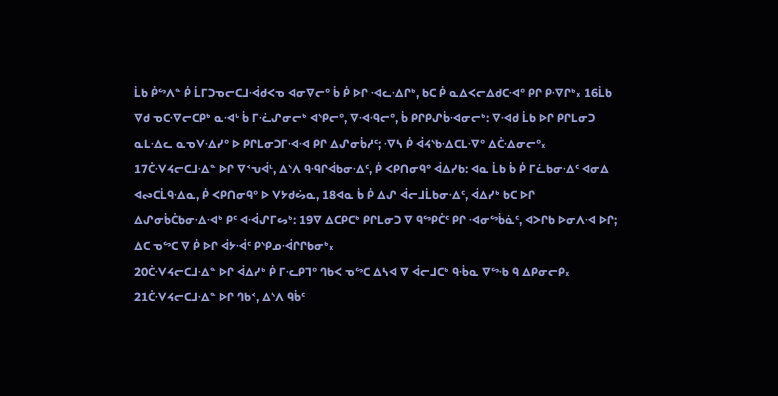ᒫᑲ ᑮᔥᐱᓐ ᑮ ᒫᒥᑐᓀᓕᑕᒧᐙᑯᐸᓀ ᐊᓂᐁᓕᐤ ᑳ ᑮ ᐅᒋ ᐗᓚᐎᒋᒃ, ᑲᑕ ᑮ ᓇᐃᐸᓕᐃᑯᑕᐗᐤ ᑭᒋ ᑭᐌᒋᒃ᙮ 16ᒫᑲ ᐁᑯ ᓀᑕᐌᓕᑕᑭᒃ ᓇᐗᒡ ᑳ ᒥᓨᔑᓂᓕᒃ ᐊᔅᑭᓕᐤ, ᐁᐗᑴᓕᐤ, ᑳ ᑭᒋᑭᔑᑳᐗᓂᓕᒃ: ᐁᐗᑯ ᒫᑲ ᐅᒋ ᑭᒋᒪᓂᑐ ᓇᒪᐎᓚ ᓇᓀᐯᐎᓯᐤ ᐅ ᑭᒋᒪᓂᑐᒥᐗᐗ ᑭᒋ ᐃᔑᓂᑳᓱᑦ; ᐌᓴ ᑮ ᐋᔦᔅᑲᐎᑕᒪᐌᐤ ᐃᑖᐎᓂᓕᐤ᙮
17ᑖᐺᔦᓕᑕᒧᐎᓐ ᐅᒋ ᐁᑉᕃᐋᒻ, ᐃᔅᐱ ᑫᑴᒋᐋᑲᓂᐎᑦ, ᑮ ᐸᑭᑎᓂᑫᐤ ᐋᐃᓯᑲ: ᐊᓇ ᒫᑲ ᑳ ᑮ ᒥᓛᑲᓂᐎᑦ ᐊᓂᐃ ᐊᔓᑕᒫᑫᐎᓇ, ᑮ ᐸᑭᑎᓂᑫᐤ ᐅ ᐯᔭᑯᔖᓇ, 18ᐊᓇ ᑳ ᑮ ᐃᔑ ᐋᓕᒧᒫᑲᓂᐎᑦ, ᐋᐃᓯᒃ ᑲᑕ ᐅᒋ ᐃᔑᓂᑳᑖᑲᓂᐎᐗᒃ ᑭᑦ ᐊᐙᔑᒥᔕᒃ: 19ᐁ ᐃᑕᑭᑕᒃ ᑭᒋᒪᓂᑐ ᐁ ᑫᔥᑭᑖᑦ ᑭᒋ ᐗᓂᔥᑳᓈᑦ, ᐊᐳᒋᑲ ᐅᓂᐱᐗ ᐅᒋ; ᐃᑕ ᓀᔥᑕ ᐁ ᑮ ᐅᒋ ᐋᔭᐙᑦ ᑭᔅᑭᓄᐙᒋᒋᑲᓂᒃ᙮
20ᑖᐺᔦᓕᑕᒧᐎᓐ ᐅᒋ ᐋᐃᓯᒃ ᑮ ᒥᓦᑭᒣᐤ ᒉᑲᐸ ᓀᔥᑕ ᐃᓴᐊ ᐁ ᐋᓕᒧᑕᒃ ᑫᒀᓇ ᐁᔥᑾ ᑫ ᐃᑭᓂᓕᑭ᙮
21ᑖᐺᔦᓕᑕᒧᐎᓐ ᐅᒋ ᒉᑲᑉ, ᐃᔅᐱ ᑫᑳᑦ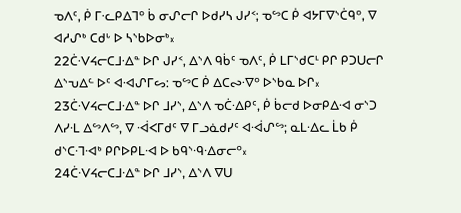ᓀᐱᑦ, ᑮ ᒥᓦᑭᐃᒣᐤ ᑳ ᓂᔑᓕᒋ ᐅᑯᓯᓴ ᒍᓯᑉ; ᓀᔥᑕ ᑮ ᐊᔭᒥᐁᔅᑖᑫᐤ, ᐁ ᐊᓱᔑᒃ ᑕᑯᒡ ᐅ ᓴᔅᑲᐅᓂᒃ᙮
22ᑖᐺᔦᓕᑕᒧᐎᓐ ᐅᒋ ᒍᓯᑉ, ᐃᔅᐱ ᑫᑳᑦ ᓀᐱᑦ, ᑮ ᒪᒥᔅᑯᑕᒻ ᑭᒋ ᑭᑐᑌᓕᒋ ᐃᔅᕃᐃᓪ ᐅᑦ ᐊᐗᔑᒥᔕ: ᓀᔥᑕ ᑮ ᐃᑕᔓᐌᐤ ᐅᔅᑲᓇ ᐅᒋ᙮
23ᑖᐺᔦᓕᑕᒧᐎᓐ ᐅᒋ ᒧᓯᔅ, ᐃᔅᐱ ᓀᑖᐎᑭᑦ, ᑮ ᑳᓕᑯ ᐅᓂᑭᐃᐗ ᓂᔅᑐ ᐱᓯᒶ ᐃᔥᐱᔥ, ᐁ ᐙᐸᒥᑯᑦ ᐁ ᒥᓗᓈᑯᓯᑦ ᐊᐙᔑᔥ; ᓇᒪᐎᓚ ᒫᑲ ᑮ ᑯᔅᑕᒬᐗᒃ ᑭᒋᐅᑭᒪᐗ ᐅ ᑲᑫᔅᑴᐎᓂᓕᐤ᙮
24ᑖᐺᔦᓕᑕᒧᐎᓐ ᐅᒋ ᒧᓯᔅ, ᐃᔅᐱ ᐁᑌ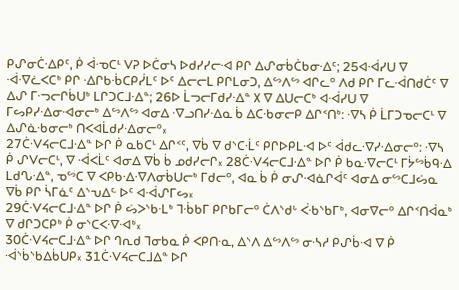ᑭᔑᓂᑖᐎᑭᑦ, ᑮ ᐋᓉᑕᒻ ᐯᕈ ᐅᑖᓂᓴ ᐅᑯᓯᓯᓕᐗ ᑭᒋ ᐃᔑᓂᑳᑖᑲᓂᐎᑦ; 25ᐊᐙᓯᑌ ᐁ ᐙᐌᓛᐸᑕᒃ ᑭᒋ ᐎᒋᑲᒀᑕᑭᓰᒪᑦ ᐅᑦ ᐃᓕᓕᒪ ᑭᒋᒪᓂᑐ, ᐃᔥᐱᔥ ᐊᒋᓚᐤ ᐱᑯ ᑭᒋ ᒥᓚᐙᑎᑯᑖᑦ ᐁ ᐃᔑ ᒥᓜᓕᒋᑳᑌᒃ ᒪᒋᑐᑕᒧᐎᓐ; 26ᐅ ᒫᓓᓕᒥᑯᓯᐎᓐ ᙭ ᐁ ᐃᑌᓕᑕᒃ ᐊᐙᓯᑌ ᐁ ᒥᔕᑭᓯᐎᓂᐗᓂᓕᒃ ᐃᔥᐱᔥ ᐊᓂᐃ ᐌᓗᑎᓯᐎᓇ ᑳ ᐃᑕᑾᓂᓕᑭ ᐃᒋᑉᑎᒃ: ᐌᓴ ᑮ ᒫᒥᑐᓀᓕᑕᒻ ᐁ ᐃᔑᓈᑾᓂᓕᒃ ᑎᐸᐊᒫᑯᓯᐎᓂᓕᐤ᙮
27ᑖᐺᔦᓕᑕᒧᐎᓐ ᐅᒋ ᑮ ᓇᑲᑕᒻ ᐃᒋᑉᑦ, ᐁᑳ ᐁ ᑯᔅᑕᒸᑦ ᑭᒋᐅᑭᒪᐗ ᐅᑦ ᐋᑯᓚᐌᓯᐎᓂᓕᐤ: ᐌᓴ ᑮ ᔑᐯᓕᑕᒻ, ᐁ ᐙᐸᒫᑦ ᐊᓂᐃ ᐁᑳ ᑳ ᓄᑯᓯᓕᒋ᙮ 28ᑖᐺᔦᓕᑕᒧᐎᓐ ᐅᒋ ᑮ ᑲᓇᐌᓕᑕᒻ ᒥᔮᔥᑳᑫᐎ ᒪᑯᔐᐎᓐ, ᓀᔥᑕ ᐁ ᐸᑭᑲᐎᐌᐱᓂᑳᑌᓕᒃ ᒥᑯᓕᐤ, ᐊᓇ ᑳ ᑮ ᓂᔑᐗᓈᒋᐋᑦ ᐊᓂᐃ ᓂᔥᑕᒧᔖᓇ ᐁᑳ ᑭᒋ ᓵᒥᓈᑦ ᐃᔅᕃᐃᓪ ᐅᑦ ᐊᐙᔑᒥᔕ᙮
29ᑖᐺᔦᓕᑕᒧᐎᓐ ᐅᒋ ᑮ ᔖᐳᔅᑲᒶᒃ ᒣᒀᑲᒥ ᑭᒋᑲᒥᓕᐤ ᑖᐱᔅᑯᒡ ᐹᑾᔅᑲᒥᒃ, ᐊᓂᐁᓕᐤ ᐃᒋᑉᑎᐋᓇᒃ ᐁ ᑯᒋᑐᑕᑭᒃ ᑮ ᓂᔅᑕᐸᐌᐗᒃ᙮
30ᑖᐺᔦᓕᑕᒧᐎᓐ ᐅᒋ ᒉᕆᑯ ᒣᓂᑲᓇ ᑮ ᐸᑭᑎᓋ, ᐃᔅᐱ ᐃᔥᐱᔥ ᓂᔀᓱ ᑭᔑᑳᐗ ᐁ ᑮ ᐙᔅᑳᔅᑲᐃᑳᑌᑭ᙮ 31ᑖᐺᔦᓕᑕᒧᐃᓐ ᐅᒋ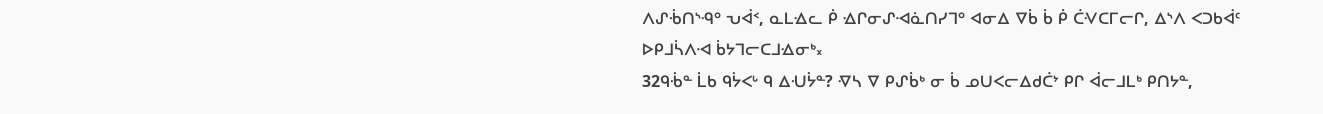ᐱᔑᒀᑎᔅᑴᐤ ᕃᐋᑉ, ᓇᒪᐎᓚ ᑮ ᐎᒋᓂᔑᐗᓈᑎᓯᒣᐤ ᐊᓂᐃ ᐁᑳ ᑳ ᑮ ᑖᐺᑕᒥᓕᒋ, ᐃᔅᐱ ᐸᑐᑲᐋᑦ ᐅᑭᒧᓵᐱᐗ ᑳᔭᒣᓕᑕᒧᐎᓂᒃ᙮
32ᑫᒀᓐ ᒫᑲ ᑫᔮᐸᒡ ᑫ ᐃᑗᔮᓐ? ᐌᓴ ᐁ ᑭᔑᑳᒃ ᓂ ᑳ ᓄᑌᐸᓕᐃᑯᑖᔾ ᑭᒋ ᐋᓕᒧᒪᒃ ᑭᑎᔭᓐ,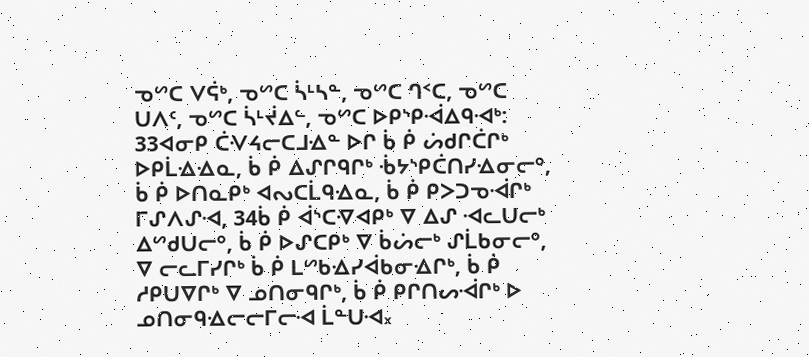ᓀᔥᑕ ᐯᕌᒃ, ᓀᔥᑕ ᓵᒻᓴᓐ, ᓀᔥᑕ ᒉᑉᑕ, ᓀᔥᑕ ᑌᐱᑦ, ᓀᔥᑕ ᓵᒻᔫᐃᓪ, ᓀᔥᑕ ᐅᑭᔅᑭᐙᐃᑫᐗᒃ: 33ᐊᓂᑭ ᑖᐺᔦᓕᑕᒧᐎᓐ ᐅᒋ ᑳ ᑮ ᔖᑯᒋᑖᒋᒃ ᐅᑭᒫᐎᐎᓇ, ᑳ ᑮ ᐃᔑᒋᑫᒋᒃ ᒀᔭᔅᑭᑖᑎᓯᐎᓂᓕᐤ, ᑳ ᑮ ᐅᑎᓇᑭᒃ ᐊᔓᑕᒫᑫᐎᓇ, ᑳ ᑮ ᑭᐳᑐᓀᐙᒋᒃ ᒥᔑᐱᔑᐗ, 34ᑳ ᑮ ᐋᔅᑕᐌᐊᑭᒃ ᐁ ᐃᔑ ᐗᓚᑌᓕᒃ ᐃᔥᑯᑌᓕᐤ, ᑳ ᑮ ᐅᔑᑕᑭᒃ ᐁ ᑳᔖᓕᒃ ᔑᒫᑲᓂᓕᐤ, ᐁ ᓕᓚᒥᓯᒋᒃ ᑳ ᑮ ᒪᔥᑲᐎᓯᐋᑲᓂᐎᒋᒃ, ᑳ ᑮ ᓱᑭᑌᐁᒋᒃ ᐁ ᓄᑎᓂᑫᒋᒃ, ᑳ ᑮ ᑭᒋᑎᔕᐙᒋᒃ ᐅ ᓄᑎᓂᑫᐎᓕᓕᒥᓕᐗ ᒫᓐᑌᐗ᙮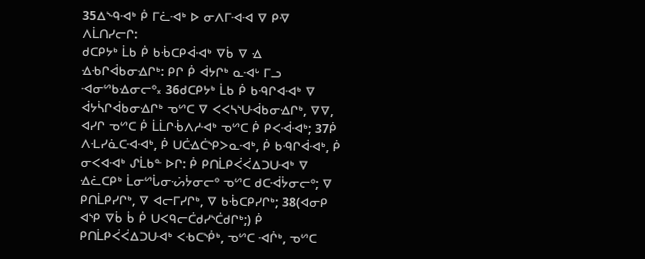35ᐃᔅᑴᐗᒃ ᑮ ᒥᓛᐗᒃ ᐅ ᓂᐱᒥᐗᐗ ᐁ ᑭᐌ ᐱᒫᑎᓯᓕᒋ:
ᑯᑕᑭᔭᒃ ᒫᑲ ᑮ ᑲᒀᑕᑭᐋᐗᒃ ᐁᑳ ᐁ ᐎ ᐎᑾᒋᐋᑲᓂᐎᒋᒃ: ᑭᒋ ᑮ ᐋᔭᒋᒃ ᓇᐗᒡ ᒥᓗ ᐗᓂᔥᑲᐎᓂᓕᐤ᙮ 36ᑯᑕᑭᔭᒃ ᒫᑲ ᑮ ᑲᑴᒋᐊᐗᒃ ᐁ ᐋᔭᓵᒋᐋᑲᓂᐎᒋᒃ ᓀᔥᑕ ᐁ ᐸᐸᓴᔅᑌᐙᑲᓂᐎᒋᒃ, ᐁᐁ, ᐊᓯᒋ ᓀᔥᑕ ᑮ ᒫᒫᒋᒀᐱᓱᐗᒃ ᓀᔥᑕ ᑮ ᑭᐸᐙᐗᒃ; 37ᑮ ᐱᒶᓯᓈᑕᐗᐗᒃ, ᑮ ᑌᑖᐎᑖᔅᑭᐳᓇᐗᒃ, ᑮ ᑲᑴᒋᐋᐗᒃ, ᑮ ᓂᐸᐊᐗᒃ ᔑᒫᑲᓐ ᐅᒋ: ᑮ ᑭᑎᒫᑭᐹᐹᐃᑐᑌᐗᒃ ᐁ ᐎᓛᑕᑭᒃ ᒫᓂᔥᒑᓂᔣᔮᓂᓕᐤ ᓀᔥᑕ ᑯᑕᐙᔮᓂᓕᐤ; ᐁ ᑭᑎᒫᑭᓯᒋᒃ, ᐁ ᐊᓕᒥᓯᒋᒃ, ᐁ ᑲᒀᑕᑭᓯᒋᒃ; 38(ᐊᓂᑭ ᐊᔅᑭ ᐁᑳ ᑳ ᑮ ᑌᐸᑫᓕᑖᑯᓯᔅᑖᑯᒋᒃ;) ᑮ ᑭᑎᒫᑭᐹᐹᐃᑐᑌᐗᒃ ᐸᑾᑕᔅᑮᒃ, ᓀᔥᑕ ᐗᒌᒃ, ᓀᔥᑕ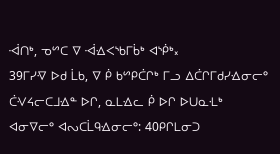ᐙᑎᒃ, ᓀᔥᑕ ᐁ ᐙᐎᐸᔅᑲᒥᑳᒃ ᐊᔅᑮᒃ᙮
39ᒥᓯᐌ ᐅᑯ ᒫᑲ, ᐁ ᑮ ᑲᔥᑭᑖᒋᒃ ᒥᓗ ᐃᑖᒋᒥᑯᓯᐎᓂᓕᐤ ᑖᐺᔦᓕᑕᒧᐎᓐ ᐅᒋ, ᓇᒪᐎᓚ ᑮ ᐅᒋ ᐅᑌᓇᒶᒃ ᐊᓂᐁᓕᐤ ᐊᔓᑕᒫᑫᐎᓂᓕᐤ: 40ᑭᒋᒪᓂᑐ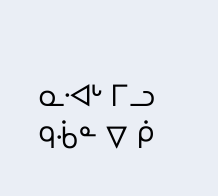ᓇᐗᒡ ᒥᓗ ᑫᒀᓐ ᐁ ᑮ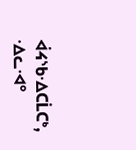ᐋᔦᔅᑲᐎᑕᒫᑕᒃ, ᐎᓚᐗᐤ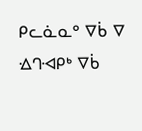ᑭᓚᓈᓇᐤ ᐁᑳ ᐁ ᐎᒉᐗᑭᒃ ᐁᑳ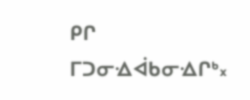ᑭᒋ ᒥᑐᓂᐎᐋᑲᓂᐎᒋᒃ᙮